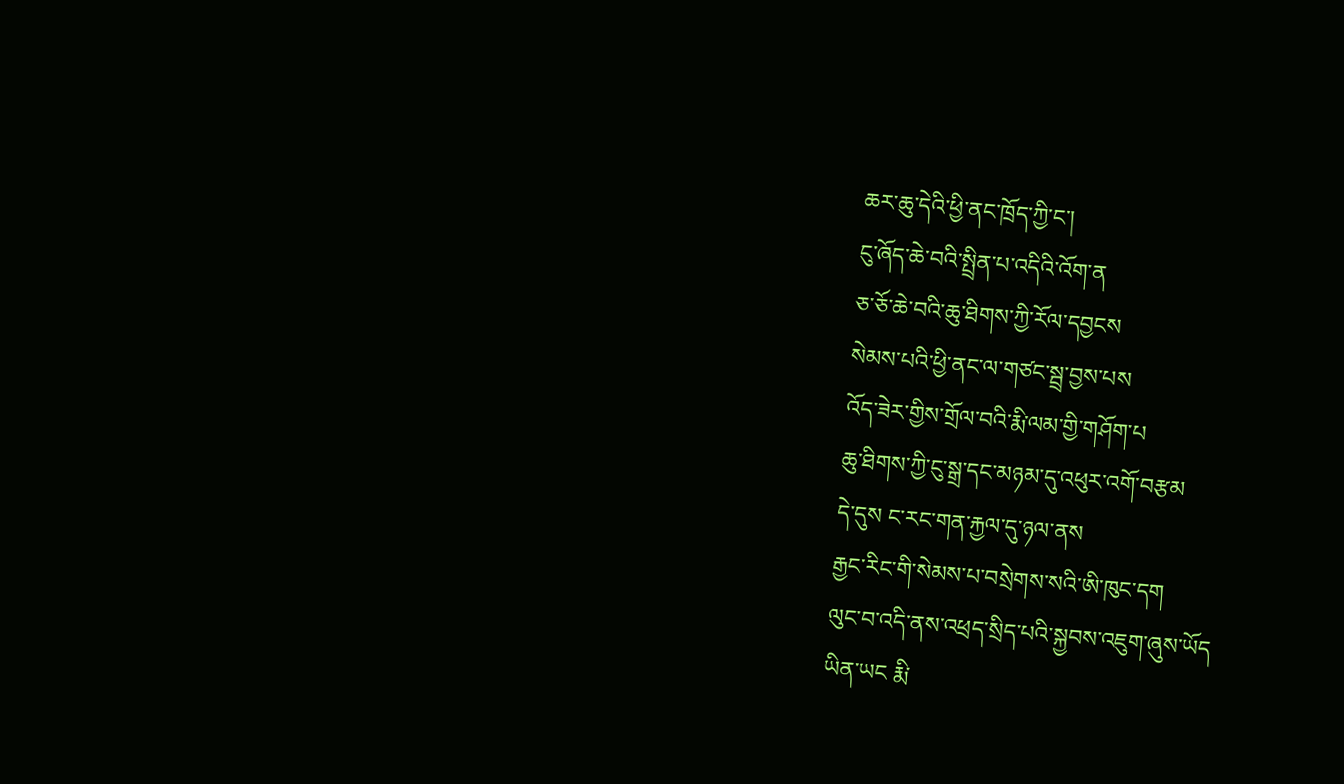ཆར་ཆུ་དེའི་ཕྱི་ནང་ཁྲོད་ཀྱི་ང་།
ངུ་ཞོད་ཆེ་བའི་སྤྲིན་པ་འདིའི་འོག་ན
ཅ་ཅོ་ཆེ་བའི་ཆུ་ཐིགས་ཀྱི་རོལ་དབྱངས
སེམས་པའི་ཕྱི་ནང་ལ་གཙང་སྦྲ་བྱས་པས
འོད་ཟེར་གྱིས་གྲོལ་བའི་རྨི་ལམ་གྱི་གཤོག་པ
ཆུ་ཐིགས་ཀྱི་ངུ་སྒྲ་དང་མཉམ་དུ་འཕུར་འགོ་བརྩམ
དེ་དུས ང་རང་གན་རྐྱལ་དུ་ཉལ་ནས
རྒྱང་རིང་གི་སེམས་པ་བསྲེགས་སའི་ཨི་ཁུང་དག
ལུང་བ་འདི་ནས་འཕྲད་སྲིད་པའི་སྐྱབས་འཇུག་ཞུས་ཡོད
ཡིན་ཡང རྨི་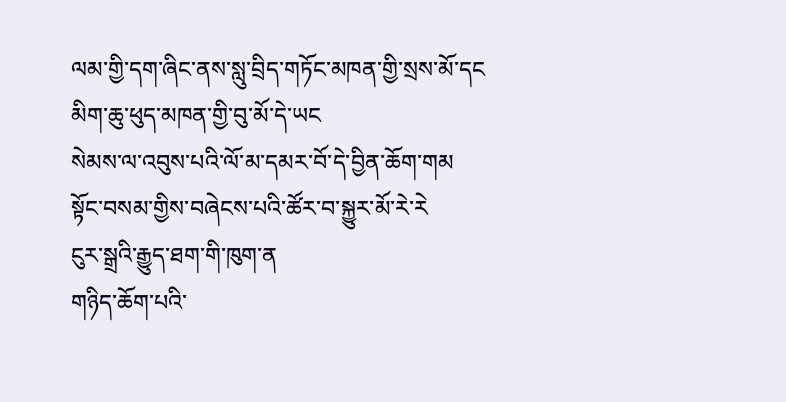ལམ་གྱི་དག་ཞིང་ནས་སླུ་བྲིད་གཏོང་མཁན་གྱི་སྲས་མོ་དང
མིག་ཆུ་ཕུད་མཁན་གྱི་བུ་མོ་དེ་ཡང
སེམས་ལ་འབུས་པའི་ལོ་མ་དམར་བོ་དེ་བྱིན་ཆོག་གམ
སྟོང་བསམ་གྱིས་བཞེངས་པའི་ཚོར་བ་སྐྱུར་མོ་རེ་རེ
ངུར་སྒྲའི་རྒྱུད་ཐག་གི་ཁུག་ན
གཉིད་ཆོག་པའི་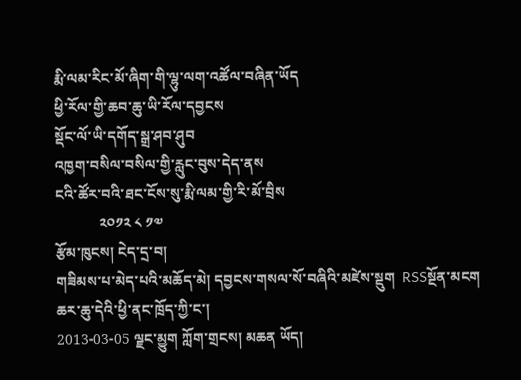རྨི་ལམ་རིང་མོ་ཞིག་གི་ལྷུ་ལག་འཚོལ་བཞིན་ཡོད
ཕྱི་རོལ་གྱི་ཆབ་ཆུ་ཡི་རོལ་དབྱངས
སྡོང་ལོ་ཡི་དགོད་སྒྲ་ཤབ་ཤུབ
འཁྱག་བསིལ་བསིལ་གྱི་རླུང་བུས་དེད་ནས
ངའི་ཚོར་བའི་ཐང་ངོས་སུ་རྨི་ལམ་གྱི་རི་མོ་བྲིས
            ༢༠༡༢ ༨ ༡༧
རྩོམ་ཁུངས། ངེད་དྲ་བ།
གཟིམས་པ་མེད་པའི་མཆོད་མེ། དབྱངས་གསལ་སོ་བཞིའི་མཛེས་སྡུག  RSSསྔོན་མངག
ཆར་ཆུ་དེའི་ཕྱི་ནང་ཁྲོད་ཀྱི་ང་།
2013-03-05 ལྗང་མྱུག ཀློག་གྲངས། མཆན ཡོད།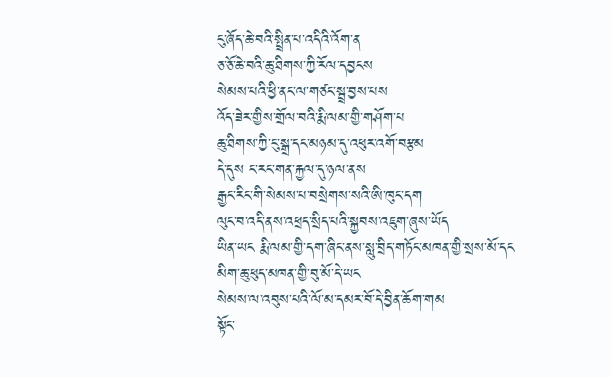ངུ་ཞོད་ཆེ་བའི་སྤྲིན་པ་འདིའི་འོག་ན
ཅ་ཅོ་ཆེ་བའི་ཆུ་ཐིགས་ཀྱི་རོལ་དབྱངས
སེམས་པའི་ཕྱི་ནང་ལ་གཙང་སྦྲ་བྱས་པས
འོད་ཟེར་གྱིས་གྲོལ་བའི་རྨི་ལམ་གྱི་གཤོག་པ
ཆུ་ཐིགས་ཀྱི་ངུ་སྒྲ་དང་མཉམ་དུ་འཕུར་འགོ་བརྩམ
དེ་དུས ང་རང་གན་རྐྱལ་དུ་ཉལ་ནས
རྒྱང་རིང་གི་སེམས་པ་བསྲེགས་སའི་ཨི་ཁུང་དག
ལུང་བ་འདི་ནས་འཕྲད་སྲིད་པའི་སྐྱབས་འཇུག་ཞུས་ཡོད
ཡིན་ཡང རྨི་ལམ་གྱི་དག་ཞིང་ནས་སླུ་བྲིད་གཏོང་མཁན་གྱི་སྲས་མོ་དང
མིག་ཆུ་ཕུད་མཁན་གྱི་བུ་མོ་དེ་ཡང
སེམས་ལ་འབུས་པའི་ལོ་མ་དམར་བོ་དེ་བྱིན་ཆོག་གམ
སྟོང་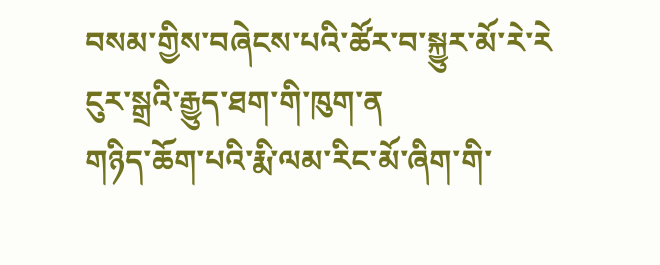བསམ་གྱིས་བཞེངས་པའི་ཚོར་བ་སྐྱུར་མོ་རེ་རེ
ངུར་སྒྲའི་རྒྱུད་ཐག་གི་ཁུག་ན
གཉིད་ཆོག་པའི་རྨི་ལམ་རིང་མོ་ཞིག་གི་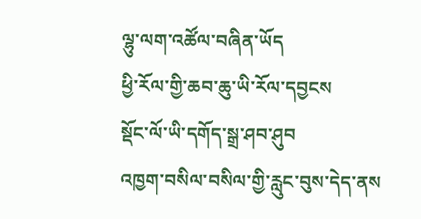ལྷུ་ལག་འཚོལ་བཞིན་ཡོད
ཕྱི་རོལ་གྱི་ཆབ་ཆུ་ཡི་རོལ་དབྱངས
སྡོང་ལོ་ཡི་དགོད་སྒྲ་ཤབ་ཤུབ
འཁྱག་བསིལ་བསིལ་གྱི་རླུང་བུས་དེད་ནས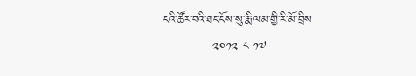ངའི་ཚོར་བའི་ཐང་ངོས་སུ་རྨི་ལམ་གྱི་རི་མོ་བྲིས
            ༢༠༡༢ ༨ ༡༧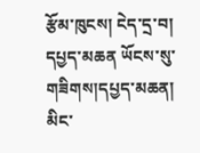རྩོམ་ཁུངས། ངེད་དྲ་བ།
དཔྱད་མཆན ཡོངས་སུ་གཟིགས།དཔྱད་མཆན།
མིང་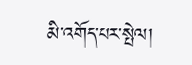མི་འགོད་པར་སྤེལ།